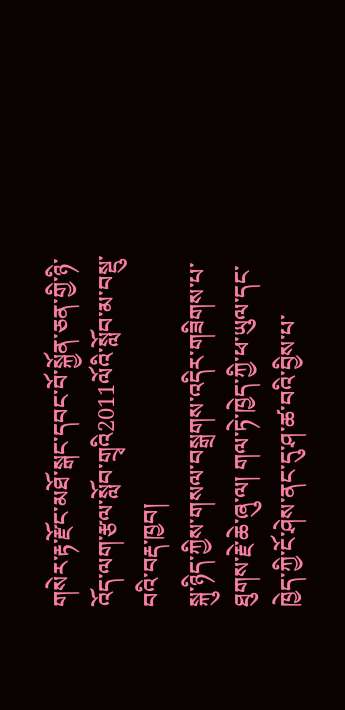གསེར་རྟ་རྫོང་མཐོ་སྒང་དབང་བོ་སྐྱོན་ཅན་གྱི་ཉི་འོད་ལག་རྩལ་སློབ་གྲྭའི2011ལོའི་སློབ་མ་བསྡུ་བའི་བརྡ་ཁྱབ།
སྐུ་ཉིད་ཀྱིས་གསལ་བསྒྲགས་འདིར་གཟིགས་པ་ཐུགས་རྗེ་ཆེ་ཞུ་ལ། གལ་ཏེ་ཁྱེད་ཀྱི་ཕ་ཡུལ་དང་ཁྱེད་ཀྱི་ངོ་ཤེས་ནང་དུ་ཤ་ཚ་བའི་བྱིས་པ་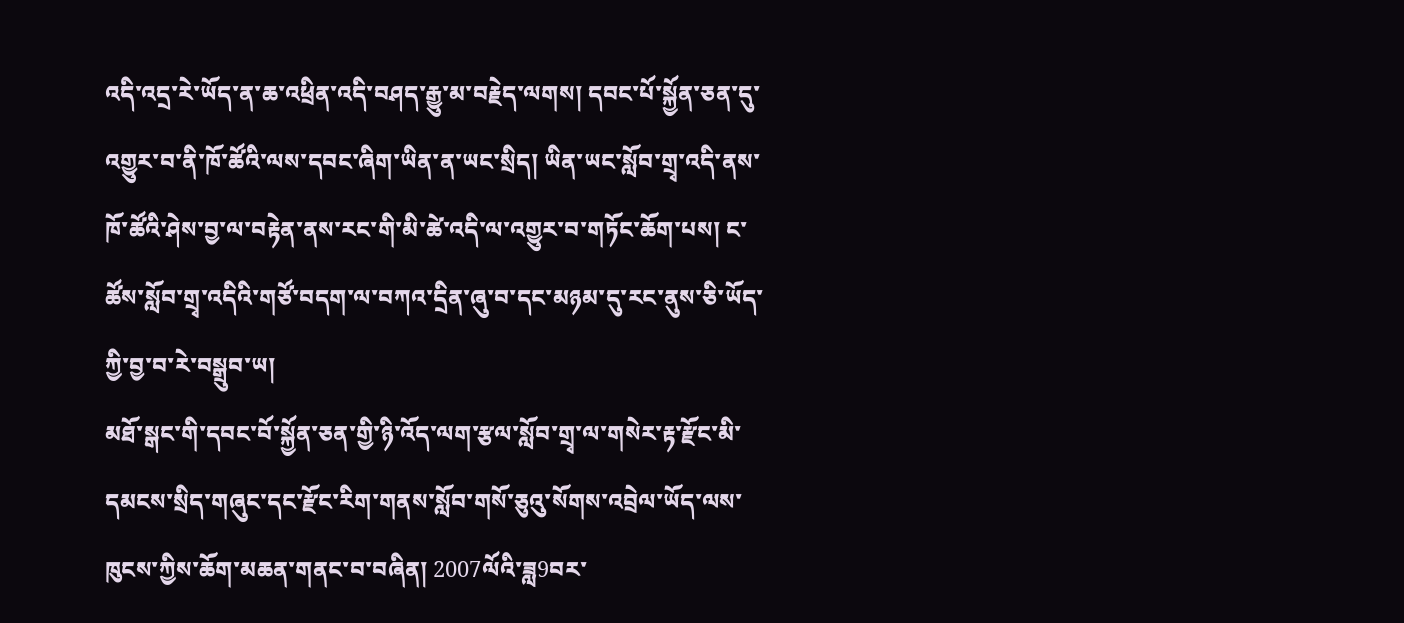འདི་འདྲ་རེ་ཡོད་ན་ཆ་འཕྲིན་འདི་བཤད་རྒྱུ་མ་བརྗེད་ལགས། དབང་པོ་སྐྱོན་ཅན་དུ་འགྱུར་བ་ནི་ཁོ་ཚོའི་ལས་དབང་ཞིག་ཡིན་ན་ཡང་སྲིད། ཡིན་ཡང་སློབ་གྲྭ་འདི་ནས་ཁོ་ཚོའི་ཤེས་བྱ་ལ་བརྟེན་ནས་རང་གི་མི་ཚེ་འདི་ལ་འགྱུར་བ་གཏོང་ཆོག་པས། ང་ཚོས་སློབ་གྲྭ་འདིའི་གཙོ་བདག་ལ་བཀའ་དྲིན་ཞུ་བ་དང་མཉམ་དུ་རང་ནུས་ཅི་ཡོད་ཀྱི་བྱ་བ་རེ་བསྒྲུབ་ཡ།
མཐོ་སྒང་གི་དབང་བོ་སྐྱོན་ཅན་གྱི་ཉི་འོད་ལག་རྩལ་སློབ་གྲྭ་ལ་གསེར་རྟ་རྫོང་མི་དམངས་སྲིད་གཞུང་དང་རྫོང་རིག་གནས་སློབ་གསོ་ཅུའུ་སོགས་འབྲེལ་ཡོད་ལས་ཁུངས་ཀྱིས་ཆོག་མཆན་གནང་བ་བཞིན། 2007ལོའི་ཟླ9བར་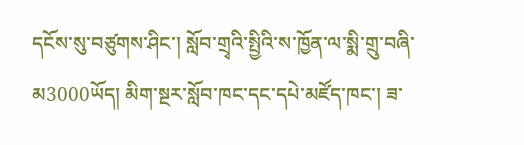དངོས་སུ་བཙུགས་ཤིང་། སློབ་གྲྭའི་སྤྱིའི་ས་ཁྱོན་ལ་སྨི་གྲུ་བཞི་མ3000ཡོད། མིག་སྔར་སློབ་ཁང་དང་དཔེ་མཛོད་ཁང་། ཟ་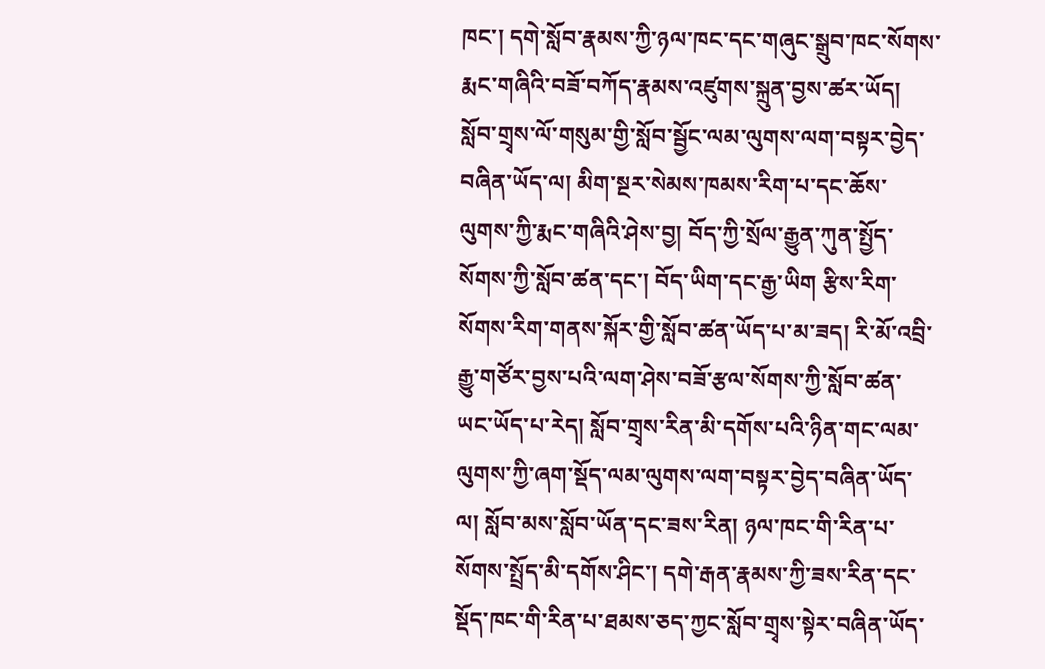ཁང་། དགེ་སློབ་རྣམས་ཀྱི་ཉལ་ཁང་དང་གཞུང་སྒྲུབ་ཁང་སོགས་རྨང་གཞིའི་བཟོ་བཀོད་རྣམས་འཛུགས་སྐྲུན་བྱས་ཚར་ཡོད། སློབ་གྲྭས་ལོ་གསུམ་གྱི་སློབ་སྦྱོང་ལམ་ལུགས་ལག་བསྟར་བྱེད་བཞིན་ཡོད་ལ། མིག་སྔར་སེམས་ཁམས་རིག་པ་དང་ཆོས་ལུགས་ཀྱི་རྨང་གཞིའི་ཤེས་བྱ། བོད་ཀྱི་སྲོལ་རྒྱུན་ཀུན་སྤྱོད་སོགས་ཀྱི་སློབ་ཚན་དང་། བོད་ཡིག་དང་རྒྱ་ཡིག རྩིས་རིག་སོགས་རིག་གནས་སྐོར་གྱི་སློབ་ཚན་ཡོད་པ་མ་ཟད། རི་མོ་འབྲི་རྒྱུ་གཙོར་བྱས་པའི་ལག་ཤེས་བཟོ་རྩལ་སོགས་ཀྱི་སློབ་ཚན་ཡང་ཡོད་པ་རེད། སློབ་གྲྭས་རིན་མི་དགོས་པའི་ཉིན་གང་ལམ་ལུགས་ཀྱི་ཞག་སྡོད་ལམ་ལུགས་ལག་བསྟར་བྱེད་བཞིན་ཡོད་ལ། སློབ་མས་སློབ་ཡོན་དང་ཟས་རིན། ཉལ་ཁང་གི་རིན་པ་སོགས་སྤྲོད་མི་དགོས་ཤིང་། དགེ་རྒན་རྣམས་ཀྱི་ཟས་རིན་དང་སྡོད་ཁང་གི་རིན་པ་ཐམས་ཅད་ཀྱང་སློབ་གྲྭས་སྟེར་བཞིན་ཡོད་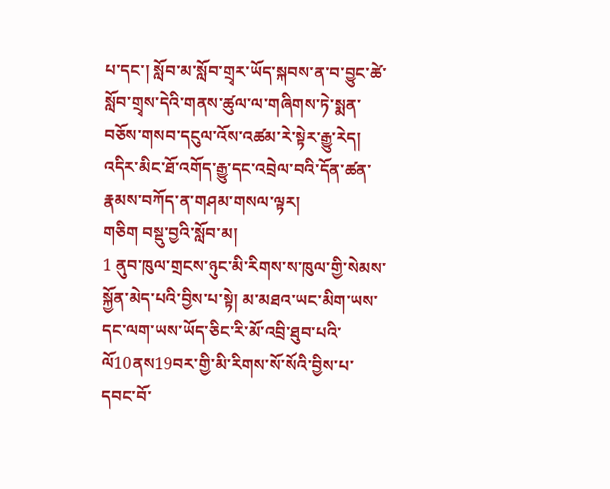པ་དང་། སློབ་མ་སློབ་གྲྭར་ཡོད་སྐབས་ན་བ་བྱུང་ཚེ་སློབ་གྲྭས་དེའི་གནས་ཚུལ་ལ་གཞིགས་ཏེ་སྨན་བཅོས་གསབ་དངུལ་འོས་འཚམ་རེ་སྟེར་རྒྱུ་རེད། འདིར་མིང་ཐོ་འགོད་རྒྱུ་དང་འབྲེལ་བའི་དོན་ཚན་རྣམས་བཀོད་ན་གཤམ་གསལ་ལྟར།
གཅིག བསྡུ་བྱའི་སློབ་མ།
1 ནུབ་ཁུལ་གྲངས་ཉུང་མི་རིགས་ས་ཁུལ་གྱི་སེམས་སྐྱོན་མེད་པའི་བྱིས་པ་སྟེ། མ་མཐའ་ཡང་མིག་ཡས་དང་ལག་ཡས་ཡོད་ཅིང་རི་མོ་འབྲི་ཐུབ་པའི་ལོ10ནས19བར་གྱི་མི་རིགས་སོ་སོའི་བྱིས་པ་དབང་བོ་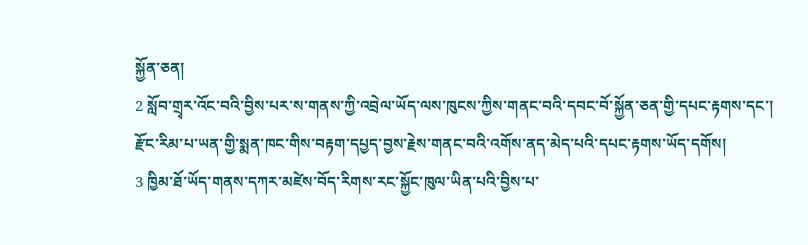སྐྱོན་ཅན།
2 སློབ་གྲྭར་འོང་བའི་བྱིས་པར་ས་གནས་ཀྱི་འབྲེལ་ཡོད་ལས་ཁུངས་ཀྱིས་གནང་བའི་དབང་བོ་སྐྱོན་ཅན་གྱི་དཔང་རྟགས་དང་། རྫོང་རིམ་པ་ཡན་གྱི་སྨན་ཁང་གིས་བརྟག་དཔྱད་བྱས་རྗེས་གནང་བའི་འགོས་ནད་མེད་པའི་དཔང་རྟགས་ཡོད་དགོས།
3 ཁྱིམ་ཐོ་ཡོད་གནས་དཀར་མཛེས་བོད་རིགས་རང་སྐྱོང་ཁུལ་ཡིན་པའི་བྱིས་པ་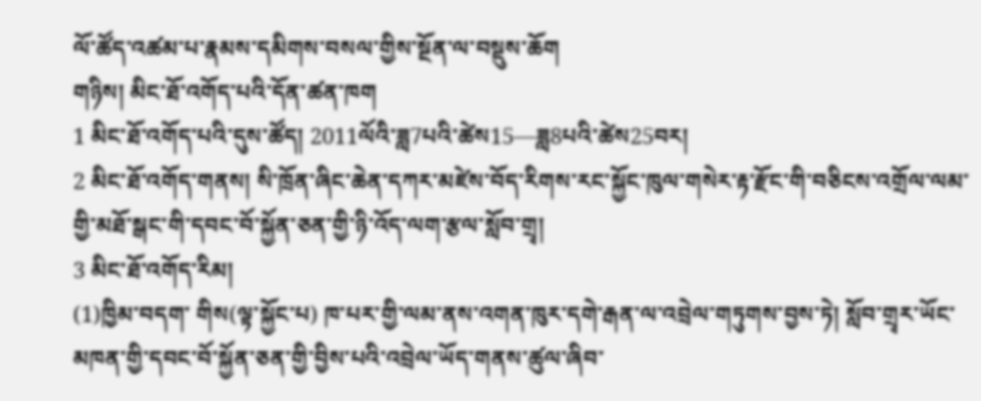ལོ་ཚོད་འཚམ་པ་རྣམས་དམིགས་བསལ་གྱིས་སྔོན་ལ་བསྡུས་ཆོག
གཉིས། མིང་ཐོ་འགོད་པའི་དོན་ཚན་ཁག
1 མིང་ཐོ་འགོད་པའི་དུས་ཚོད། 2011ལོའི་ཟླ7པའི་ཚེས15—ཟླ8པའི་ཚེས25བར།
2 མིང་ཐོ་འགོད་གནས། སི་ཁྲོན་ཞིང་ཆེན་དཀར་མཛེས་བོད་རིགས་རང་སྐྱོང་ཁུལ་གསེར་རྟ་རྫོང་གི་བཅིངས་འགྲོལ་ལམ་གྱི་མཐོ་སྒང་གི་དབང་བོ་སྐྱོན་ཅན་གྱི་ཉི་འོད་ལག་རྩལ་སློབ་གྲྭ།
3 མིང་ཐོ་འགོད་རིམ།
(1)ཁྱིམ་བདག་ གིས(ལྟ་སྐྱོང་པ) ཁ་པར་གྱི་ལམ་ནས་འགན་ཁུར་དགེ་རྒན་ལ་འབྲེལ་གཏུགས་བྱས་ཏེ། སློབ་གྲྭར་ཡོང་མཁན་གྱི་དབང་བོ་སྐྱོན་ཅན་གྱི་བྱིས་པའི་འབྲེལ་ཡོད་གནས་ཚུལ་ཞིབ་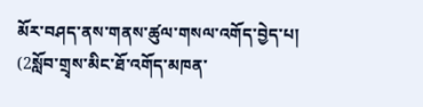མོར་བཤད་ནས་གནས་ཚུལ་གསལ་འགོད་བྱེད་པ།
(2སློབ་གྲྭས་མིང་ཐོ་འགོད་མཁན་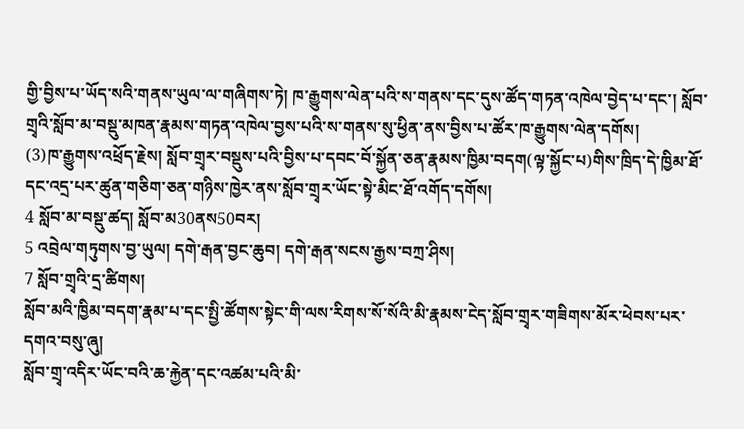གྱི་བྱིས་པ་ཡོད་སའི་གནས་ཡུལ་ལ་གཞིགས་ཏེ། ཁ་རྒྱུགས་ལེན་པའི་ས་གནས་དང་དུས་ཚོད་གཏན་འཁེལ་བྱེད་པ་དང་། སློབ་གྲྭའི་སློབ་མ་བསྡུ་མཁན་རྣམས་གཏན་འཁེལ་བྱས་པའི་ས་གནས་སུ་ཕྱིན་ནས་བྱིས་པ་ཚོར་ཁ་རྒྱུགས་ལེན་དགོས།
(3)ཁ་རྒྱུགས་འཕྲོད་རྗེས། སློབ་གྲྭར་བསྡུས་པའི་བྱིས་པ་དབང་བོ་སྐྱོན་ཅན་རྣམས་ཁྱིམ་བདག(ལྟ་སྐྱོང་པ)གིས་ཁྲིད་དེ་ཁྱིམ་ཐོ་དང་འདྲ་པར་ཚུན་གཅིག་ཅན་གཉིས་ཁྱེར་ནས་སློབ་གྲྭར་ཡོང་སྟེ་མིང་ཐོ་འགོད་དགོས།
4 སློབ་མ་བསྡུ་ཚད། སློབ་མ30ནས50བར།
5 འབྲེལ་གཏུགས་བྱ་ཡུལ། དགེ་རྒན་བྱང་ཆུབ། དགེ་རྒན་སངས་རྒྱས་བཀྲ་ཤིས།
7 སློབ་གྲྭའི་དྲ་ཚིགས།
སློབ་མའི་ཁྱིམ་བདག་རྣམ་པ་དང་སྤྱི་ཚོགས་སྟེང་གི་ལས་རིགས་སོ་སོའི་མི་རྣམས་ངེད་སློབ་གྲྭར་གཟིགས་མོར་ཕེབས་པར་དགའ་བསུ་ཞུ།
སློབ་གྲྭ་འདིར་ཡོང་བའི་ཆ་རྐྱེན་དང་འཚམ་པའི་མི་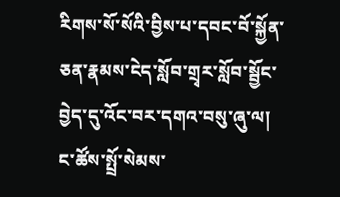རིགས་སོ་སོའི་བྱིས་པ་དབང་བོ་སྐྱོན་ཅན་རྣམས་ངེད་སློབ་གྲྭར་སློབ་སྦྱོང་བྱེད་དུ་འོང་བར་དགའ་བསུ་ཞུ་ལ། ང་ཚོས་སྤྲོ་སེམས་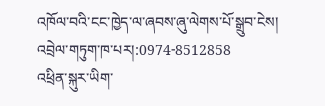འཁོལ་བའི་ངང་ཁྱེད་ལ་ཞབས་ཞུ་ལེགས་པོ་སྒྲུབ་ངེས།
འབྲེལ་གཏུག་ཁ་པར།:0974-8512858
འཕྲིན་སྐུར་ཡིག་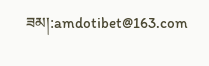ཟམ།:amdotibet@163.com